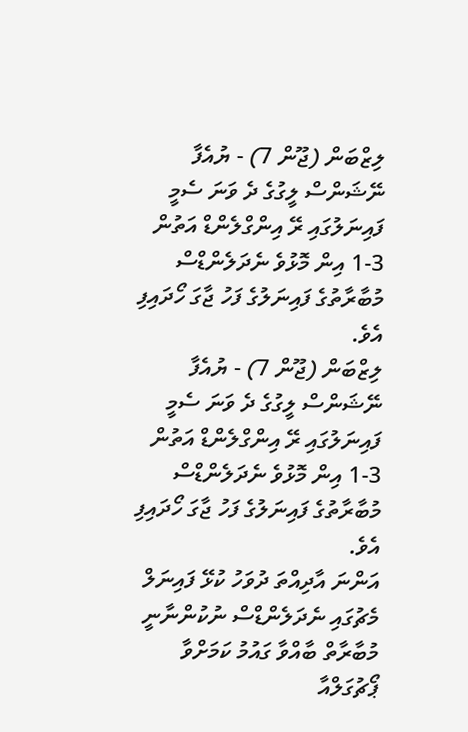ލިޒްބަން (ޖޫން 7) - ޔުއެފާ ނޭޝަންސް ލީގުގެ ދެ ވަނަ ސެމީ ފައިނަލުގައި ރޭ އިންގްލެންޑް އަތުން 3-1 އިން މޮޅުވެ ނެދަލެންޑްސް މުބާރާތުގެ ފައިނަލުގެ ފަހު ޖާގަ ހޯދައިފި އެވެ.
ލިޒްބަން (ޖޫން 7) - ޔުއެފާ ނޭޝަންސް ލީގުގެ ދެ ވަނަ ސެމީ ފައިނަލުގައި ރޭ އިންގްލެންޑް އަތުން 3-1 އިން މޮޅުވެ ނެދަލެންޑްސް މުބާރާތުގެ ފައިނަލުގެ ފަހު ޖާގަ ހޯދައިފި އެވެ.
އަންނަ އާދިއްތަ ދުވަހު ކުޅޭ ފައިނަލް މެޗުގައި ނެދަލެންޑްސް ނުކުންނާނީ މުބާރާތް ބާއްވާ ގައުމު ކަމަށްވާ ޕޯޗުގަލްއާ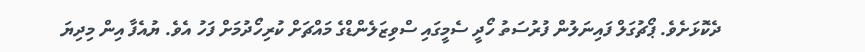ދެކޮޅަށެވެ. ޕޯޗުގަލް ފައިނަލުން ފުރުސަތު ހޯދީ ސެމީގައި ސްވިޒަލެންޑްގެ މައްޗަށް ކުރިހޯދުމަށް ފަހު އެވެ. ޔުއެފާ އިން މިދިޔަ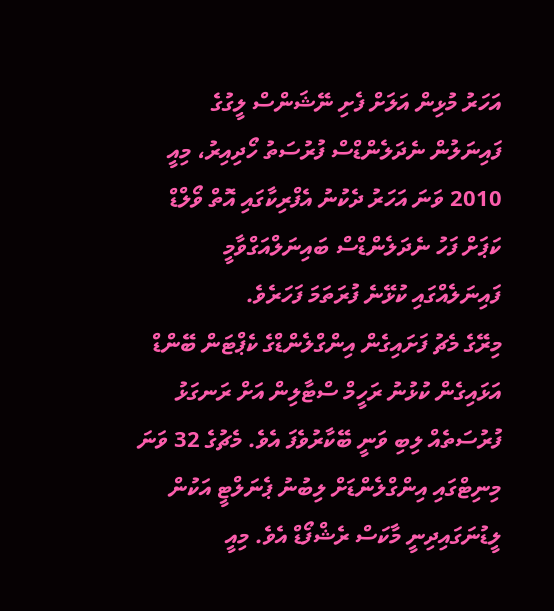އަހަރު މުޅިން އަލަށް ފެށި ނޭޝަންސް ލީގުގެ ފައިނަލުން ނެދަލެންޑްސް ފުރުސަތު ހޯދިއިރު، މިއީ 2010 ވަނަ އަހަރު ދެކުނު އެފްރިކާގައި އޮތް ވޯލްޑް ކަޕަށް ފަހު ނެދަލެންޑްސް ބައިނަލްއަގްވާމީ ފައިނަލެއްގައި ކުޅޭނެ ފުރަތަމަ ފަހަރެވެ.
މިރޭގެ މެޗު ފަށައިގެން އިންގްލެންޑްގެ ކެޕްޓަން ބޭންޑް އަޅައިގެން ކުޅުނު ރަހީމް ސްޓާލިން އަށް ރަނގަޅު ފުރުސަތެއް ލިބި ވަނީ ބޭކާރުވެފަ އެވެ. މެޗުގެ 32 ވަނަ މިނިޓްގައި އިންގްލެންޑަށް ލިބުނު ޕެނަލްޓީ އަކުން ލީޑުނަގައިދިނީ މާކަސް ރެޝްފޯޑް އެވެ. މިއީ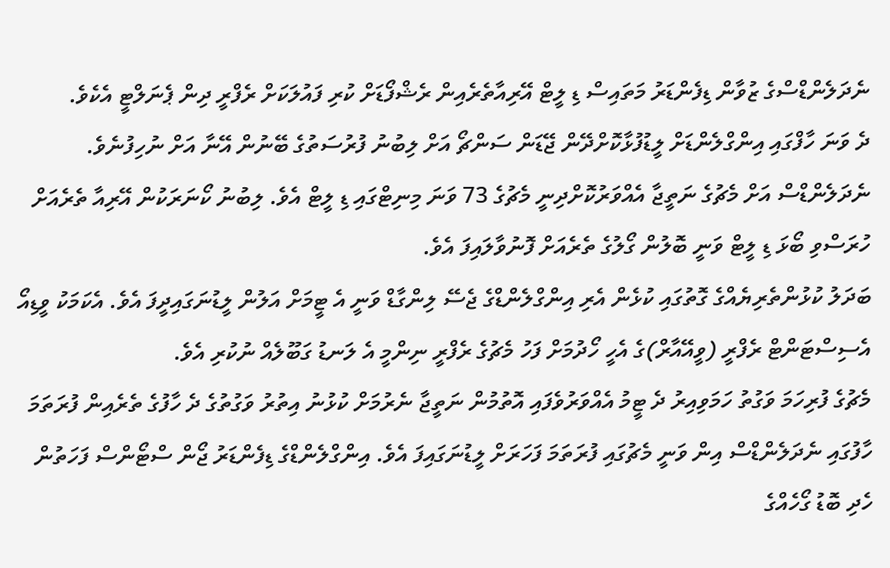ނެދަލެންޑްސްގެ ޒުވާން ޑިފެންޑަރު މަތައިސް ޑި ލީޓް އޭރިއާތެރެއިން ރެޝްފޯޑަށް ކުރި ފައުލަކަށް ރެފްރީ ދިން ޕެނަލްޓީ އެކެވެ.
ދެ ވަނަ ހާފްގައި އިންގްލެންޑަށް ލީޑުފުޅާކޮށްދޭން ޖޭޑަން ސަންޗޯ އަށް ލިބުނު ފުރުސަތުގެ ބޭނުން އޭނާ އަށް ނުހިފުނެވެ. ނެދަލެންޑްސް އަށް މެޗުގެ ނަތީޖާ އެއްވަރުކޮށްދިނީ މެޗުގެ 73 ވަނަ މިނިޓްގައި ޑި ލީޓް އެވެ. ލިބުނު ކޯނަރަކުން އޭރިއާ ތެރެއަށް ހުރަސްވި ބޯޅަ ޑި ލީޓް ވަނީ ބޮލުން ގޯލުގެ ތެރެއަށް ފޮނުވާލައިފަ އެވެ.
ބަދަލު ކުޅުންތެރިޔެއްގެ ގޮތުގައި ކުޅެން އެރި އިންގްލެންޑްގެ ޖެސޭ ލިންގާޑް ވަނީ އެ ޓީމަށް އަލުން ލީޑުނަގައިދީފަ އެވެ. އެކަމަކު ވީޑިއޯ އެސިސްޓަންޓް ރެފްރީ (ވީއޭއާރް)ގެ އެހީ ހޯދުމަށް ފަހު މެޗުގެ ރެފްރީ ނިންމީ އެ ލަނޑު ގަބޫލެއް ނުކުރި އެވެ.
މެޗުގެ ފުރިހަމަ ވަގުތު ހަމަވިއިރު ދެ ޓީމު އެއްވަރުވެފައި އޮތުމުން ނަތީޖާ ނެރުމަށް ކުޅުނު އިތުރު ވަގުތުގެ ދެ ހާފުގެ ތެރެއިން ފުރަތަމަ ހާފުގައި ނެދަލެންޑްސް އިން ވަނީ މެޗުގައި ފުރަތަމަ ފަހަރަށް ލީޑުނަގައިފަ އެވެ. އިންގްލެންޑްގެ ޑިފެންޑަރު ޖޯން ސްޓޯންސް ފަހަތުން ހެދި ބޮޑު ގޯހެއްގެ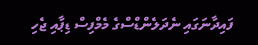ފައިދާނަގައި ނެދަލެންޑްސްގެ މެމްފިސް ޑިޕާއި ޖެހި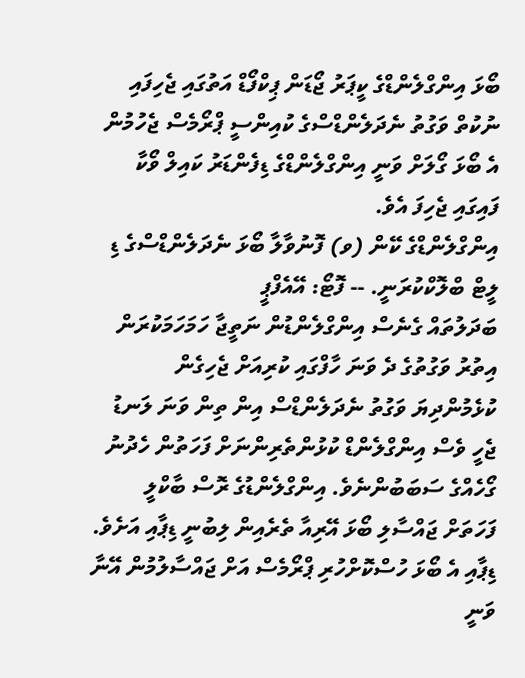ބޯޅަ އިންގްލެންޑްގެ ކީޕަރު ޖޯޑަން ޕިކްފޯޑް އަތުގައި ޖެހިފައި ނުކުތް ވަގުތު ނެދަލެންޑްސްގެ ކުއިންސީ ޕްރޯމެސް ޖެހުމުން އެ ބޯޅަ ގޯލަށް ވަނީ އިންގްލެންޑްގެ ޑިފެންޑަރު ކައިލް ވޯކާ ފައިގައި ޖެހިފަ އެވެ.
އިންގްލެންޑްގެ ކޭން (ވ) ފޮނުވާލާ ބޯޅަ ނެދަލެންޑްސްގެ ޑި ލީޓް ބްލޮކްކުރަނީ. -- ފޮޓޯ: އޭއެފްޕީ
ބަދަލުތައް ގެނެސް އިންގްލެންޑުން ނަތީޖާ ހަމަހަމަކުރަން އިތުރު ވަގުތުގެ ދެ ވަނަ ހާފްގައި ކުރިއަށް ޖެހިގެން ކުޅެމުންދިޔަ ވަގުތު ނެދަލެންޑްސް އިން ތިން ވަނަ ލަނޑު ޖެހީ ވެސް އިންގްލެންޑް ކުޅުންތެރިންނަށް ފަހަތުން ހެދުނު ގޯހެއްގެ ސަބަބުންނެވެ. އިންގްލެންޑުގެ ރޮސް ބާކްލީ ފަހަތަށް ޖައްސާލި ބޯޅަ އޭރިއާ ތެރެއިން ލިބުނީ ޑިޕާއި އަށެވެ. ޑިޕާއި އެ ބޯޅަ ހުސްކޮށްހުރި ޕްރޯމެސް އަށް ޖައްސާލުމުން އޭނާ ވަނީ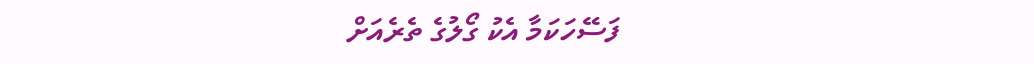ފަސޭހަކަމާ އެކު ގޯލުގެ ތެރެއަށް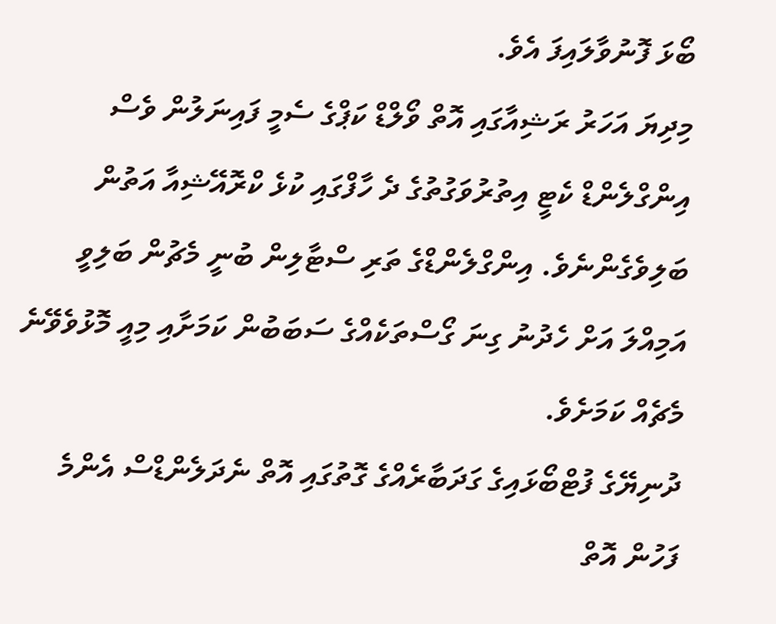ބޯޅަ ފޮނުވާލައިފަ އެވެ.
މިދިޔަ އަހަރު ރަޝިއާގައި އޮތް ވޯލްޑް ކަޕްގެ ސެމީ ފައިނަލުން ވެސް އިންގްލެންޑް ކެޓީ އިތުރުވަގުތުގެ ދެ ހާފްގައި ކުޅެ ކްރޮއޭޝިއާ އަތުން ބަލިވެގެންނެވެ. އިންގްލެންޑްގެ ތަރި ސްޓާލިން ބުނީ މެޗުން ބަލިވީ އަމިއްލަ އަށް ހެދުނު ގިނަ ގޯސްތަކެއްގެ ސަބަބުން ކަމަށާއި މިއީ މޮޅުވެވޭނެ މެޗެއް ކަމަށެވެ.
ދުނިޔޭގެ ފުޓްބޯޅައިގެ ގަދަބާރެއްގެ ގޮތުގައި އޮތް ނެދަލެންޑްސް އެންމެ ފަހުން އޮތް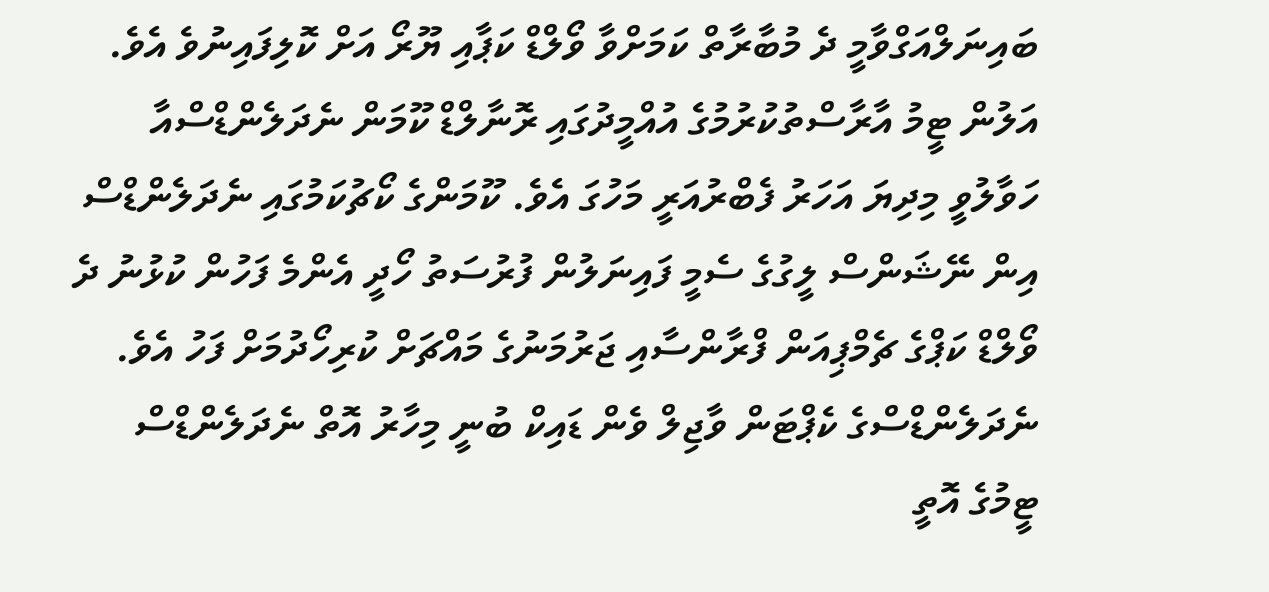ބައިނަލްއަގްވާމީ ދެ މުބާރާތް ކަމަށްވާ ވޯލްޑް ކަޕާއި ޔޫރޯ އަށް ކޮލިފައިނުވެ އެވެ. އަލުން ޓީމު އާރާސްތުކުރުމުގެ އުއްމީދުގައި ރޮނާލްޑް ކޫމަން ނެދަލެންޑްސްއާ ހަވާލުވީ މިދިޔަ އަހަރު ފެބްރުއަރީ މަހުގަ އެވެ. ކޫމަންގެ ކޯޗުކަމުގައި ނެދަލެންޑްސް އިން ނޭޝަންސް ލީގުގެ ސެމީ ފައިނަލުން ފުރުސަތު ހޯދީ އެންމެ ފަހުން ކުޅުނު ދެ ވޯލްޑް ކަޕްގެ ޗެމްޕިއަން ފްރާންސާއި ޖަރުމަނުގެ މައްޗަށް ކުރިހޯދުމަށް ފަހު އެވެ.
ނެދަލެންޑްސްގެ ކެޕްޓަން ވާޖިލް ވެން ޑައިކް ބުނީ މިހާރު އޮތް ނެދަލެންޑްސް ޓީމުގެ އޮތީ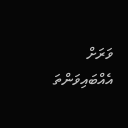ވަރަށް އެއްބައިވަންތަ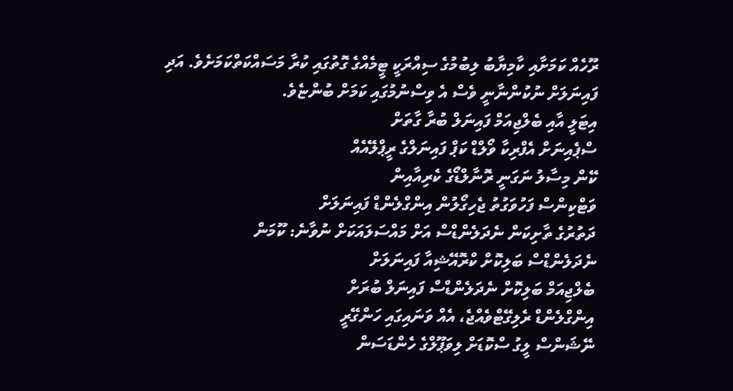ރޫހެއް ކަމަށާއި ކާމިޔާބު ލިބުމުގެ ސިއްރަކީ ޓީމެއްގެ ގޮތުގައި ކުރާ މަސައްކަތްކަމަށެވެ. އަދި ފައިނަލަށް ނުކުންނާނީ ވެސް އެ ވިސްނުމުގައި ކަމަށް ބުންޏެވެ.
އިޓަލީ އާއި ބެލްޖިއަމް ފައިނަލް ބުރާ ގާތަށް
ސްޕެއިނަށް އެފްރިކާ ވޯލްޑް ކަޕް ފައިނަލްގެ ރީޕްލޭއެއް
ކޭން މިސާލު ނަގަނީ ރޮނާލްޑޯގެ ކެރިއާއިން
ވަޓްކިންސް ފަހުވަގުތު ޖެހިގޯލުން އިންގްލެންޑް ފައިނަލަށް
ދަތުރުގެ ތާށިކަން ނެދަލެންޑްސް އަށް މައްސަލައަކަށް ނުވާނެ: ކޫމަން
ނެދަލެންޑްސް ބަލިކޮށް ކްރޮއޭޝިއާ ފައިނަލަށް
ބެލްޖިއަމް ބަލިކޮށް ނެދަލެންޑްސް ފައިނަލް ބުރަށް
އިންގްލެންޑް ރެލިގޭޓްވެއްޖެ، އެއް ވަނައިގައި ހަންގޭރީ
ނޭޝަންސް ލީގު ސްކޮޑަށް ލިވަޕޫލްގެ ހެންޑަސަން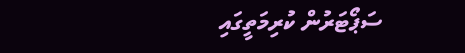ސަޕޯޓަރުން ކުރިމަތީގައި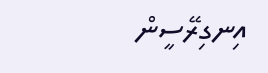އިނގިރޭސީން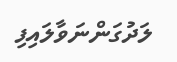ލަދުގަންނަވާލައިފި